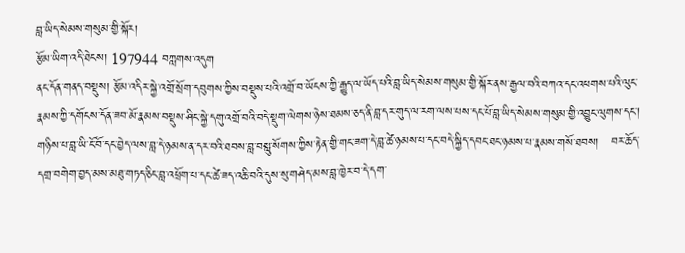བླ་ཡིད་སེམས་གསུམ་གྱི་སྐོར།
རྩོམ་ཡིག་འདི་ཐེངས། 197944 བཀླགས་འདུག
ནང་དོན་གནད་བསྡུས། རྩོམ་འདིར་སྐྱེ་འགྲོ་སྲོག་དབུགས་ཀྱིས་བསྡུས་པའི་འགྲོ་བ་ཡོངས་ཀྱི་རྒྱུད་ལ་ཡོད་པའི་བླ་ཡིད་སེམས་གསུམ་གྱི་སྐོར་ནས་རྒྱལ་བའི་བཀའ་དང་འཕགས་པའི་ལུང་རྣམས་ཀྱི་དགོངས་དོན་ཟབ་མོ་རྣམས་བསྡུས་ཤིང་སྐྱེ་དགུ་འགྲོ་བའི་བདེ་སྡུག་ལེགས་ཉེས་ཐམས་ཅད་ནི་བླ་དར་གུད་ལ་རག་ལས་པས་དང་པོ་བླ་ཡིད་སེམས་གསུམ་གྱི་འབྱུང་ལུགས་དང་། གཉིས་པ་བླ་ཡི་ངོ་བོ་དང་བྱེད་ལས་བླ་དེ་ཉམས་ན་དར་བའི་ཐབས་བླ་བསླུ་སོགས་ཀྱིས་རྟེན་གྱི་གང་ཟག་དེ་བླ་ཚེ་ཉམས་པ་དང་བདེ་སྐྱིད་དབང་ཐང་ཉམས་པ་རྣམས་གསོ་ཐབས།   བར་ཆོད་དགྲ་བགེག་བྱད་མས་མཐུ་གཏད་ཅིང་བླ་འཕྲོག་པ་དང་ཚེ་ཟད་འཆི་བའི་དུས་སུ་གཤེད་མས་བླ་ཁྱེར་བ་དེ་དག་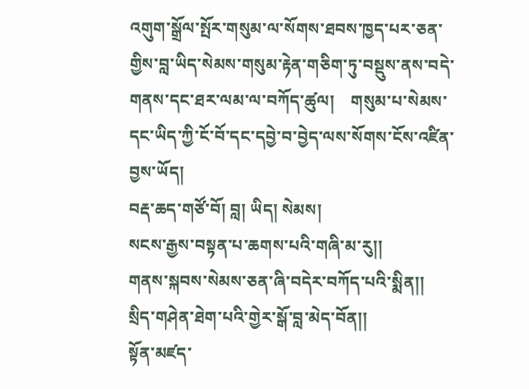འགུག་སྒྲོལ་སྤོར་གསུམ་ལ་སོགས་ཐབས་ཁྱད་པར་ཅན་གྱིས་བླ་ཡིད་སེམས་གསུམ་རྟེན་གཅིག་ཏུ་བསྡུས་ནས་བདེ་གནས་དང་ཐར་ལམ་ལ་བཀོད་ཚུལ།    གསུམ་པ་སེམས་དང་ཡིད་ཀྱི་ངོ་བོ་དང་དབྱེ་བ་བྱེད་ལས་སོགས་ངོས་འཛིན་བྱས་ཡོད།
བརྡ་ཆད་གཙོ་བོ། བླ། ཡིད། སེམས།
སངས་རྒྱས་བསྟན་པ་ཆགས་པའི་གཞི་མ་རུ།།
གནས་སྐབས་སེམས་ཅན་ཞི་བདེར་བཀོད་པའི་སྨིན།།
སྲིད་གཤེན་ཐེག་པའི་གྱེར་སྒོ་བླ་མེད་བོན།།
སྟོན་མཛད་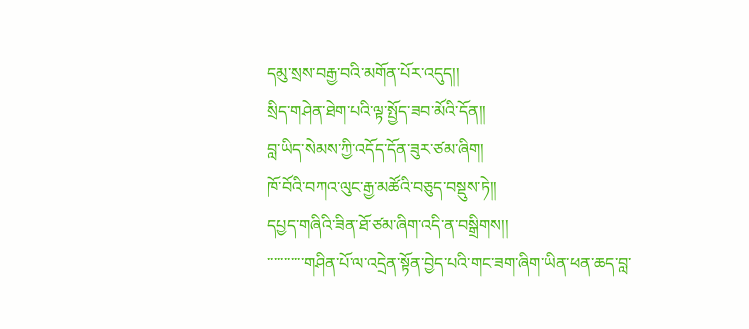དམུ་སྲས་བརྒྱ་བའི་མགོན་པོར་འདུད།།
སྲིད་གཤེན་ཐེག་པའི་ལྟ་སྤྱོད་ཟབ་མོའི་དོན།།
བླ་ཡིད་སེམས་ཀྱི་འདོད་དོན་ཟུར་ཙམ་ཞིག།
ཁོ་བོའི་བཀའ་ལུང་རྒྱ་མཚོའི་བཅུད་བསྡུས་ཏེ།།
དཔྱད་གཞིའི་ཟིན་ཐོ་ཙམ་ཞིག་འདི་ན་བསྒྲིགས།།
་་་་་་་་་་་གཤིན་པོ་ལ་འདྲེན་སྟོན་བྱེད་པའི་གང་ཟག་ཞིག་ཡིན་ཕན་ཆད་བླ་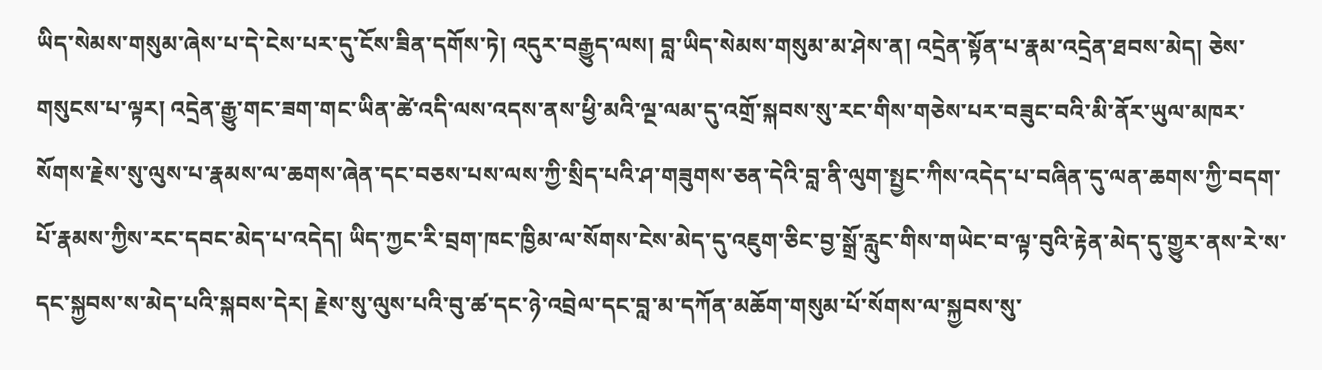ཡིད་སེམས་གསུམ་ཞེས་པ་དེ་ངེས་པར་དུ་ངོས་ཟིན་དགོས་ཏེ། འདུར་བརྒྱུད་ལས། བླ་ཡིད་སེམས་གསུམ་མ་ཤེས་ན། འདྲེན་སྟོན་པ་རྣམ་འདྲེན་ཐབས་མེད། ཅེས་གསུངས་པ་ལྟར། འདྲེན་རྒྱུ་གང་ཟག་གང་ཡིན་ཚེ་འདི་ལས་འདས་ནས་ཕྱི་མའི་ལྔ་ལམ་དུ་འགྲོ་སྐབས་སུ་རང་གིས་གཅེས་པར་བཟུང་བའི་མི་ནོར་ཡུལ་མཁར་སོགས་རྗེས་སུ་ལུས་པ་རྣམས་ལ་ཆགས་ཞེན་དང་བཅས་པས་ལས་ཀྱི་སྲིད་པའི་ཤ་གཟུགས་ཅན་དེའི་བླ་ནི་ལུག་སྤྱང་ཀིས་འདེད་པ་བཞིན་དུ་ལན་ཆགས་ཀྱི་བདག་པོ་རྣམས་ཀྱིས་རང་དབང་མེད་པ་འདེད། ཡིད་ཀྱང་རི་བྲག་ཁང་ཁྱིམ་ལ་སོགས་ངེས་མེད་དུ་འཇུག་ཅིང་བྱ་སྒྲོ་རླུང་གིས་གཡེང་བ་ལྟ་བུའི་རྟེན་མེད་དུ་གྱུར་ནས་རེ་ས་དང་སྐྱབས་ས་མེད་པའི་སྐབས་དེར། རྗེས་སུ་ལུས་པའི་བུ་ཚ་དང་ཉེ་འབྲེལ་དང་བླ་མ་དཀོན་མཆོག་གསུམ་པོ་སོགས་ལ་སྐྱབས་སུ་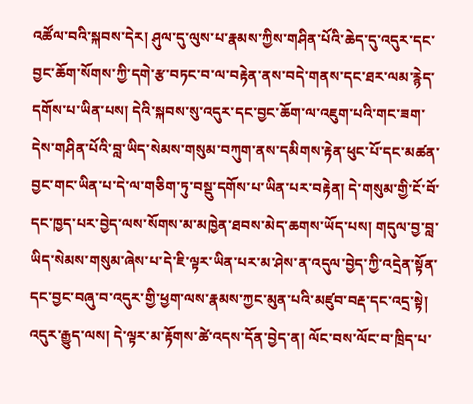འཚོལ་བའི་སྐབས་དེར། ཤུལ་དུ་ལུས་པ་རྣམས་ཀྱིས་གཤིན་པོའི་ཆེད་དུ་འདུར་དང་བྱང་ཆོག་སོགས་ཀྱི་དགེ་རྩ་བཏང་བ་ལ་བརྟེན་ནས་བདེ་གནས་དང་ཐར་ལམ་རྙེད་དགོས་པ་ཡིན་པས། དེའི་སྐབས་སུ་འདུར་དང་བྱང་ཆོག་ལ་འཇུག་པའི་གང་ཟག་དེས་གཤིན་པོའི་བླ་ཡིད་སེམས་གསུམ་བཀུག་ནས་དམིགས་རྟེན་ཕུང་པོ་དང་མཚན་བྱང་གང་ཡིན་པ་དེ་ལ་གཅིག་ཏུ་བསྡུ་དགོས་པ་ཡིན་པར་བརྟེན། དེ་གསུམ་གྱི་ངོ་བོ་དང་ཁྱད་པར་བྱེད་ལས་སོགས་མ་མཁྱེན་ཐབས་མེད་ཆགས་ཡོད་པས། གདུལ་བྱ་བླ་ཡིད་སེམས་གསུམ་ཞེས་པ་དེ་ཇི་ལྟར་ཡིན་པར་མ་ཤེས་ན་འདུལ་བྱེད་ཀྱི་འདྲེན་སྟོན་དང་བྱང་བཞུ་བ་འདུར་གྱི་ཕྱག་ལས་རྣམས་ཀྱང་མུན་པའི་མཛུབ་བརྡ་དང་འདྲ་སྟེ། འདུར་རྒྱུད་ལས། དེ་ལྟར་མ་རྟོགས་ཚེ་འདས་དོན་བྱེད་ན། ལོང་བས་ལོང་བ་ཁྲིད་པ་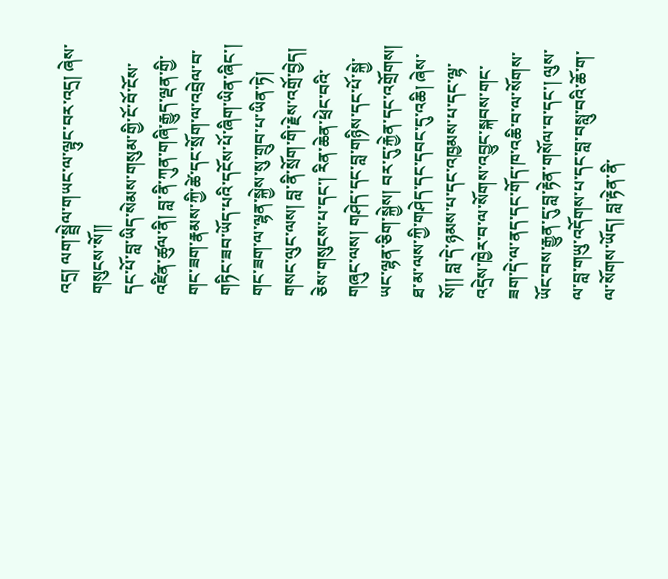འདྲ། ལག་སྦྲེལ་གཡང་ལ་ལྟུང་བར་འདྲ། ཞེས་གསུངས་སོ།།
དང་པོ་བླ་ཡིད་སེམས་གསུམ་གྱི་ངོ་བོ་ངོས་འཛིན་ཚུལ་ནི། བླ་ནི་ཀུན་གཞི་རྒྱུད་ལྡན་གྱི་གང་ཟག་རྣམས་ཀྱི་ཚེ་དང་སྲོག་ལ་འབྲེལ་བ་གཏིང་ཟབ་ཡོད་པའི་དངོས་པོ་ཞིག་ཡིན་ཞིང་། གང་ཟག་ལ་ལྷན་སྐྱེས་སུ་གྲུབ་པ་ཡིན་ཏེ། གསང་ལུང་ལས། བླ་ནི་སྲོག་གི་རྗེས་འགྲོ་བྱེད། ཅེས་གསུངས་པ་དང་། རིན་ཆེན་ཕྲེང་བའི་གཞུང་ལས། གཤེད་དང་བླ་གཉིས་དང་པོ་སྐྱེ་ཡང་ལྷན་ཅིག་སྐྱེས། བར་དུ་རྐྱེན་དང་འགྲོགས། ཐ་མ་ལས་ཀྱི་གཤེད་དང་དབང་དུ་འཆི། ཞེས་སོ།། བླ་དེ་ཉམས་པ་དང་འཁྱམས་པ་དང་ལྷ་འདྲེས་ཁྱེར་བ་ལ་སོགས་འབྱུང་སྐབས་གང་ཟག་དེ་ལ་ནད་དང་གོད་ཁ་འཆི་བ་ལ་སོགས་ཡོང་བས་རྒྱུན་དུ་བླ་རྟེན་གསོལ་བ་དང་། ལུས་ལ་བླ་གཡུ་འདོགས་པ་དང་བླ་བསླུ་བའི་ཆོ་ག་ལ་སོགས་ཡོད། བླ་རྟེན་ནི་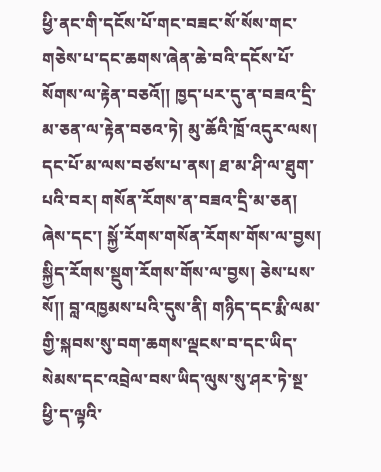ཕྱི་ནང་གི་དངོས་པོ་གང་བཟང་སོ་སོས་གང་གཅེས་པ་དང་ཆགས་ཞེན་ཆེ་བའི་དངོས་པོ་སོགས་ལ་རྟེན་བཅའོ།། ཁྱད་པར་དུ་ན་བཟའ་དྲི་མ་ཅན་ལ་རྟེན་བཅའ་ཏེ། མུ་ཆོའི་ཁྲོ་འདུར་ལས། དང་པོ་མ་ལས་བཙས་པ་ནས། ཐ་མ་ཤི་ལ་ཐུག་པའི་བར། གསོན་རོགས་ན་བཟའ་དྲི་མ་ཅན། ཞེས་དང་། སྐྱོ་རོགས་གསོན་རོགས་གོས་ལ་བྱས། སྐྱིད་རོགས་སྡུག་རོགས་གོས་ལ་བྱས། ཅེས་པས་སོ།། བླ་འཁྱམས་པའི་དུས་ནི། གཉིད་དང་རྨི་ལམ་གྱི་སྐབས་སུ་བག་ཆགས་ལྡངས་བ་དང་ཡིད་སེམས་དང་འབྲེལ་བས་ཡིད་ལུས་སུ་ཤར་ཏེ་སྔ་ཕྱི་ད་ལྟའི་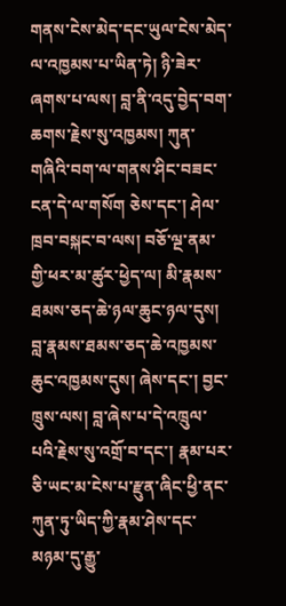གནས་ངེས་མེད་དང་ཡུལ་ངེས་མེད་ལ་འཁྱམས་པ་ཡིན་ཏེ། ཉི་ཟེར་ཞགས་པ་ལས། བླ་ནི་འདུ་བྱེད་བག་ཆགས་རྗེས་སུ་འཁྱམས། ཀུན་གཞིའི་བག་ལ་གནས་ཤིང་བཟང་ངན་དེ་ལ་གསོག ཅེས་དང་། ཤེལ་ཁྲབ་བསྐང་བ་ལས། བཅོ་ལྔ་ནམ་གྱི་ཕར་མ་ཚུར་ཕྱེད་ལ། མི་རྣམས་ཐམས་ཅད་ཆེ་ཉལ་ཆུང་ཉལ་དུས། བླ་རྣམས་ཐམས་ཅད་ཆེ་འཁྱམས་ཆུང་འཁྱམས་དུས། ཞེས་དང་། བྱང་ཁྲུས་ལས། བླ་ཞེས་པ་དེ་འཁྲུལ་པའི་རྗེས་སུ་འགྲོ་བ་དང་། རྣམ་པར་ཅི་ཡང་མ་ངེས་པ་རྫུན་ཞིང་ཕྱི་ནང་ཀུན་ཏུ་ཡིད་ཀྱི་རྣམ་ཤེས་དང་མཉམ་དུ་རྒྱུ་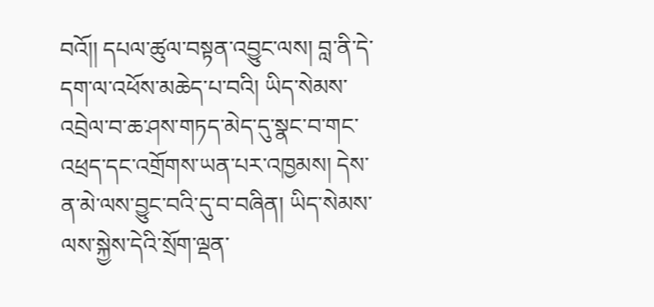བའོ།། དཔལ་ཚུལ་བསྟན་འབྱུང་ལས། བླ་ནི་དེ་དག་ལ་འཕོས་མཆེད་པ་བའི། ཡིད་སེམས་འབྲེལ་བ་ཆ་ཤས་གཏད་མེད་དུ་སྣང་བ་གང་འཕྲད་དང་འགྲོགས་ཡན་པར་འཁྱམས། དེས་ན་མེ་ལས་བྱུང་བའི་དུ་བ་བཞིན། ཡིད་སེམས་ལས་སྐྱེས་དེའི་སྲོག་ལྡན་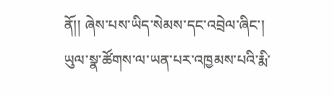ནོ།། ཞེས་པས་ཡིད་སེམས་དང་འབྲེལ་ཞིང་། ཡུལ་སྣ་ཚོགས་ལ་ཡན་པར་འཁྱམས་པའི་རྨི་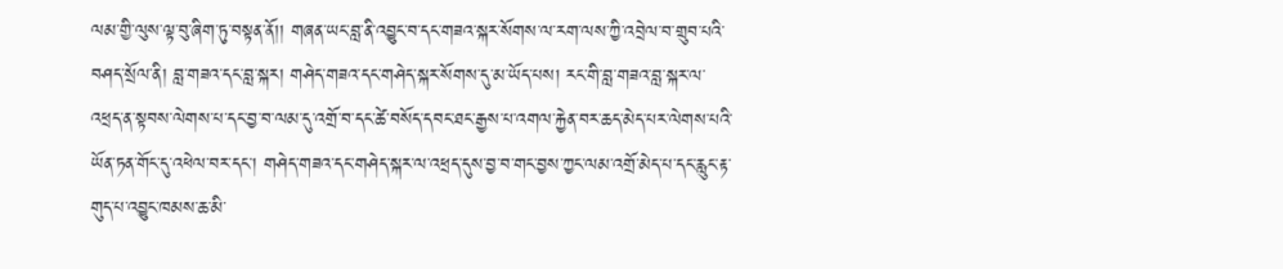ལམ་གྱི་ལུས་ལྟ་བུ་ཞིག་ཏུ་བསྟན་ནོ།། གཞན་ཡང་བླ་ནི་འབྱུང་བ་དང་གཟའ་སྐར་སོགས་ལ་རག་ལས་ཀྱི་འབྲེལ་བ་གྲུབ་པའི་བཤད་སྲོལ་ནི། བླ་གཟའ་དང་བླ་སྐར། གཤེད་གཟའ་དང་གཤེད་སྐར་སོགས་དུ་མ་ཡོད་པས། རང་གི་བླ་གཟའ་བླ་སྐར་ལ་འཕྲད་ན་སྟབས་ལེགས་པ་དང་བྱ་བ་ལམ་དུ་འགྲོ་བ་དང་ཚེ་བསོད་དབང་ཐང་རྒྱས་པ་འགལ་རྐྱེན་བར་ཆད་མེད་པར་ལེགས་པའི་ཡོན་ཏན་གོང་དུ་འཕེལ་བར་དང་། གཤེད་གཟའ་དང་གཤེད་སྐར་ལ་འཕྲད་དུས་བྱ་བ་གང་བྱས་ཀྱང་ལམ་འགྲོ་མེད་པ་དང་རླུང་རྟ་གུད་པ་འབྱུང་ཁམས་ཆ་མི་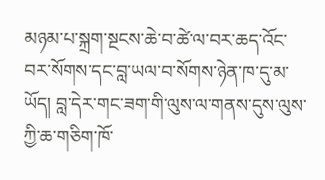མཉམ་པ་སྐྲག་སྔངས་ཆེ་བ་ཚེ་ལ་བར་ཆད་འོང་བར་སོགས་དང་བླ་ཡལ་བ་སོགས་ཉེན་ཁ་དུ་མ་ཡོད། བླ་དེར་གང་ཟག་གི་ལུས་ལ་གནས་དུས་ལུས་ཀྱི་ཆ་གཅིག་ཁོ་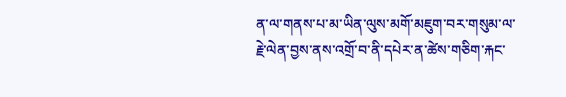ན་ལ་གནས་པ་མ་ཡིན་ལུས་མགོ་མཇུག་བར་གསུམ་ལ་རྗེ་ལེན་བྱས་ནས་འགྲོ་བ་ནི་དཔེར་ན་ཚེས་གཅིག་རྐང་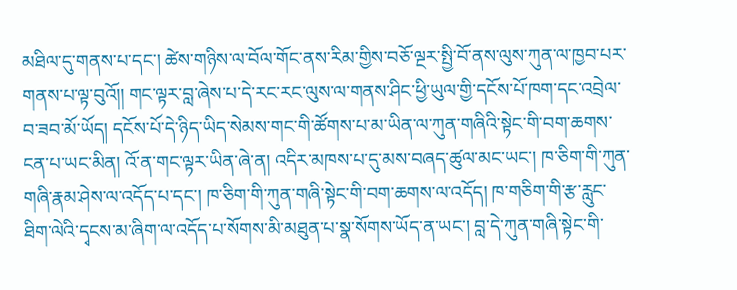མཐིལ་དུ་གནས་པ་དང་། ཚེས་གཉིས་ལ་བོལ་གོང་ནས་རིམ་གྱིས་བཅོ་ལྔར་སྤྱི་བོ་ནས་ལུས་ཀུན་ལ་ཁྱབ་པར་གནས་པ་ལྟ་བུའོ།། གང་ལྟར་བླ་ཞེས་པ་དེ་རང་རང་ལུས་ལ་གནས་ཤིང་ཕྱི་ཡུལ་གྱི་དངོས་པོ་ཁག་དང་འབྲེལ་བ་ཟབ་མོ་ཡོད། དངོས་པོ་དེ་ཉིད་ཡིད་སེམས་གང་གི་ཚོགས་པ་མ་ཡིན་ལ་ཀུན་གཞིའི་སྟེང་གི་བག་ཆགས་ངན་པ་ཡང་མིན། འོ་ན་གང་ལྟར་ཡིན་ཞེ་ན། འདིར་མཁས་པ་དུ་མས་བཞད་ཚུལ་མང་ཡང་། ཁ་ཅིག་གི་ཀུན་གཞི་རྣམ་ཤེས་ལ་འདོད་པ་དང་། ཁ་ཅིག་གི་ཀུན་གཞི་སྟེང་གི་བག་ཆགས་ལ་འདོད། ཁ་གཅིག་གི་རྩ་རླུང་ཐིག་ལེའི་དྭངས་མ་ཞིག་ལ་འདོད་པ་སོགས་མི་མཐུན་པ་སྣ་སོགས་ཡོད་ན་ཡང་། བླ་དེ་ཀུན་གཞི་སྟེང་གི་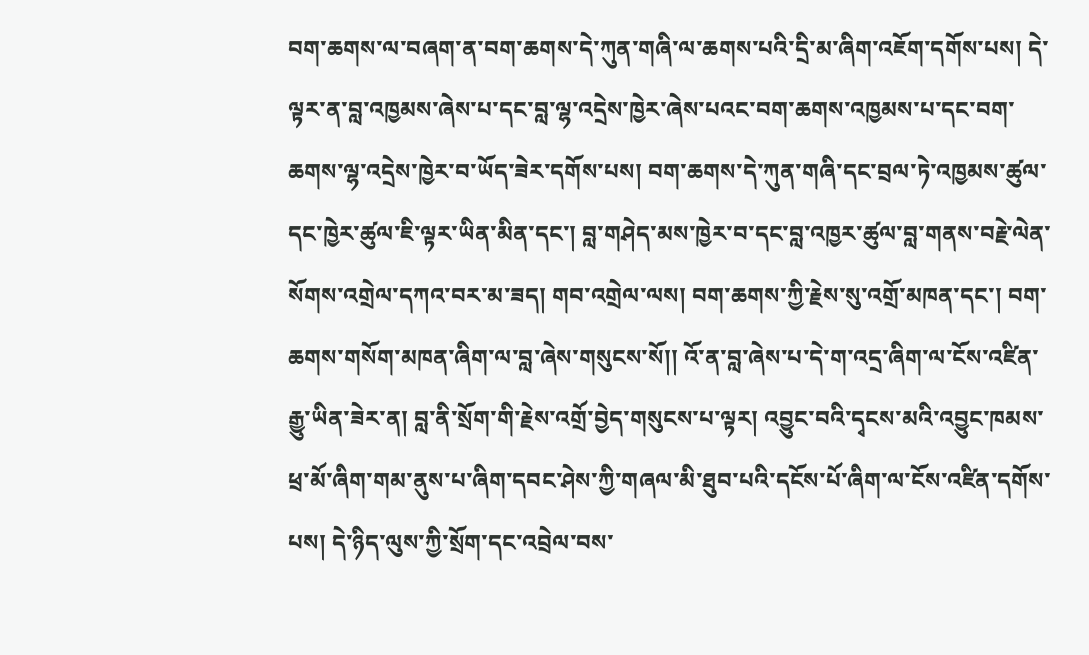བག་ཆགས་ལ་བཞག་ན་བག་ཆགས་དེ་ཀུན་གཞི་ལ་ཆགས་པའི་དྲི་མ་ཞིག་འཇོག་དགོས་པས། དེ་ལྟར་ན་བླ་འཁྱམས་ཞེས་པ་དང་བླ་ལྷ་འདྲེས་ཁྱེར་ཞེས་པའང་བག་ཆགས་འཁྱམས་པ་དང་བག་ཆགས་ལྷ་འདྲེས་ཁྱེར་བ་ཡོད་ཟེར་དགོས་པས། བག་ཆགས་དེ་ཀུན་གཞི་དང་བྲལ་ཏེ་འཁྱམས་ཚུལ་དང་ཁྱེར་ཚུལ་ཇི་ལྟར་ཡིན་མིན་དང་། བླ་གཤེད་མས་ཁྱེར་བ་དང་བླ་འཁྱར་ཚུལ་བླ་གནས་བརྗེ་ལེན་སོགས་འགྲེལ་དཀའ་བར་མ་ཟད། གབ་འགྲེལ་ལས། བག་ཆགས་ཀྱི་རྗེས་སུ་འགྲོ་མཁན་དང་། བག་ཆགས་གསོག་མཁན་ཞིག་ལ་བླ་ཞེས་གསུངས་སོ།། འོ་ན་བླ་ཞེས་པ་དེ་ག་འདྲ་ཞིག་ལ་ངོས་འཛིན་རྒྱུ་ཡིན་ཟེར་ན། བླ་ནི་སྲོག་གི་རྗེས་འགྲོ་བྱེད་གསུངས་པ་ལྟར། འབྱུང་བའི་དྭངས་མའི་འབྱུང་ཁམས་ཕྲ་མོ་ཞིག་གམ་ནུས་པ་ཞིག་དབང་ཤེས་ཀྱི་གཞལ་མི་ཐུབ་པའི་དངོས་པོ་ཞིག་ལ་ངོས་འཛིན་དགོས་པས། དེ་ཉིད་ལུས་ཀྱི་སྲོག་དང་འབྲེལ་བས་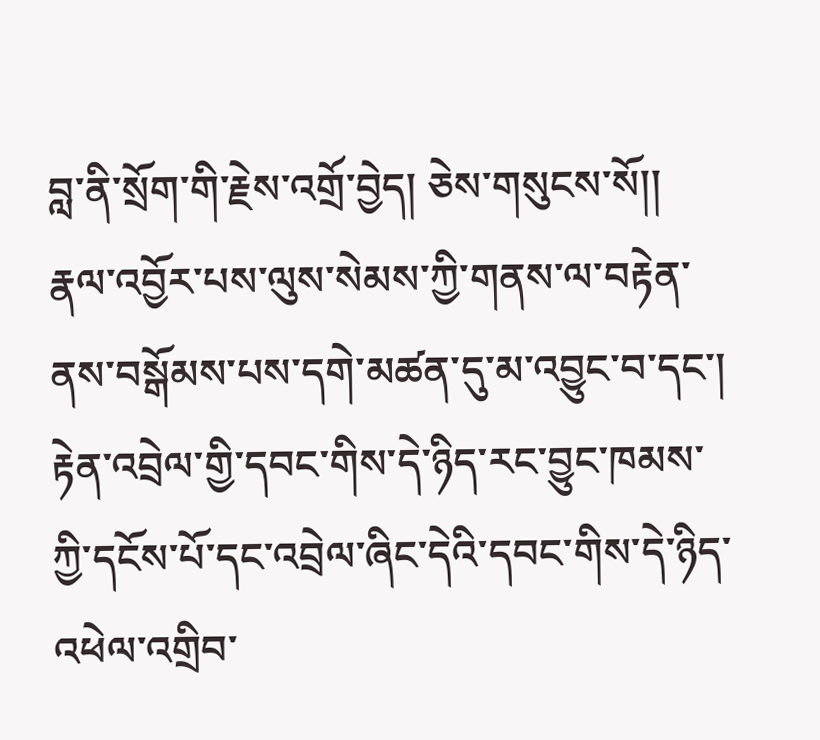བླ་ནི་སྲོག་གི་རྗེས་འགྲོ་བྱེད། ཅེས་གསུངས་སོ།། རྣལ་འབྱོར་པས་ལུས་སེམས་ཀྱི་གནས་ལ་བརྟེན་ནས་བསྒོམས་པས་དགེ་མཚན་དུ་མ་འབྱུང་བ་དང་། རྟེན་འབྲེལ་གྱི་དབང་གིས་དེ་ཉིད་རང་བྱུང་ཁམས་ཀྱི་དངོས་པོ་དང་འབྲེལ་ཞིང་དེའི་དབང་གིས་དེ་ཉིད་འཕེལ་འགྲིབ་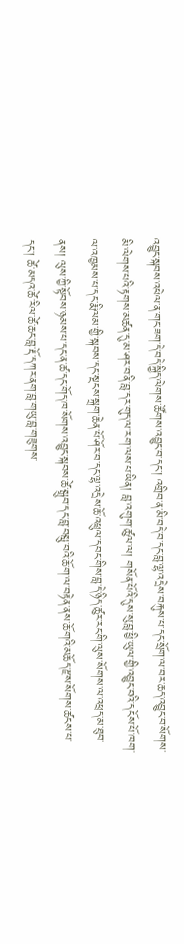འབྱུང་སྐབས་འཕེལ་ན་གང་ཟག་དེ་བདེ་སྐྱིད་ལེགས་ཚོགས་འབྱུང་བ་དང་། འགྲིབ་ན་མི་བདེ་བ་དང་བླ་ལྷ་འདྲེས་བརྐུས་པ་དང་སྲོག་ལ་བར་ཆད་འབྱུང་བ་སོགས་མི་ལེགས་པའི་རྟགས་མཚན་དུ་མ་ཤར་བ་ནི་བླ་དར་གུད་ལ་རག་ལས་པ་ཡིན། བླ་འགུག་ཚུལ་ལ། གསོན་པོའི་དུས་སུ་བླ་ཕྱི་ཡུལ་གྱི་འབྱུང་བའི་དངོས་པོ་ཁག་ལ་འཁྱམས་པ་དང་རྨི་ལམ་གྱི་སྐབས་དང་སྔངས་སྐྲག་ཆེན་པོ་ཤོར་བ་དང་ལྷ་འདྲེས་ཆོ་འཕྲུལ་དབང་གིས་བླ་དེ་ཉིད་ཚུར་རང་གི་ལུས་སོགས་ལ་འཕྲད་མ་ཐུབ་ནས། ལུས་ཀྱི་སྟོབས་ཉམས་པ་དང་ན་ཚ་དང་གོད་ཁ་སོགས་འབྱུང་སྐབས་ཚེ་སྒྲུབ་དང་བླ་བསླུ་བའི་ཆོ་ག་ལ་བརྟེན་ནས་ཆོ་གའི་མཆོད་རྫས་སོགས་ཚངས་པ་དང་། ཚེ་མདའ་ཚེ་རིལ་ཚེ་ཆང་བླ་རྡོ་དཀར་ནག་བླ་གཡུ་བླ་གཟུགས་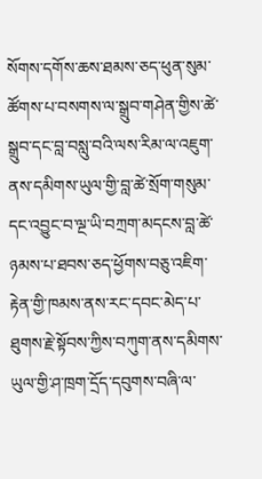སོགས་དགོས་ཆས་ཐམས་ཅད་ཕུན་སུམ་ཚོགས་པ་བསགས་ལ་སྒྲུབ་གཤེན་གྱིས་ཚེ་སྒྲུབ་དང་བླ་བསླུ་བའི་ལས་རིམ་ལ་འཇུག་ནས་དམིགས་ཡུལ་གྱི་བླ་ཚེ་སྲོག་གསུམ་དང་འབྱུང་བ་ལྔ་ཡི་བཀྲག་མདངས་བླ་ཚེ་ཉམས་པ་ཐབས་ཅད་ཕྱོགས་བཅུ་འཇིག་རྟེན་གྱི་ཁམས་ནས་རང་དབང་མེད་པ་ཐུགས་རྗེ་སྟོབས་ཀྱིས་བཀུག་ནས་དམིགས་ཡུལ་གྱི་ཤ་ཁྲག་དྲོད་དབུགས་བཞི་ལ་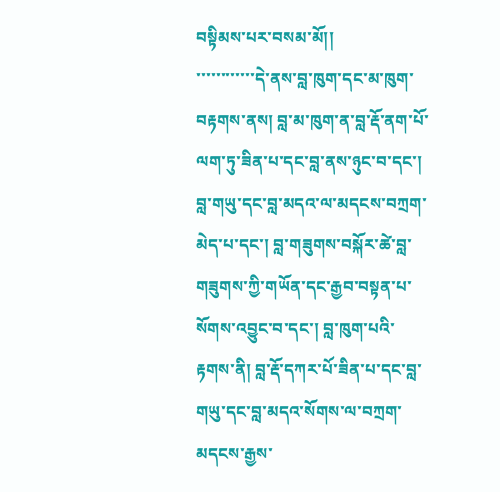བསྟིམས་པར་བསམ་མོ།།
་་་་་་་་་་་་དེ་ནས་བླ་ཁུག་དང་མ་ཁུག་བརྟགས་ནས། བླ་མ་ཁུག་ན་བླ་རྡོ་ནག་པོ་ལག་ཏུ་ཟིན་པ་དང་བླ་ནས་ཉུང་བ་དང་། བླ་གཡུ་དང་བླ་མདའ་ལ་མདངས་བཀྲག་མེད་པ་དང་། བླ་གཟུགས་བསྐོར་ཚེ་བླ་གཟུགས་ཀྱི་གཡོན་དང་རྒྱབ་བསྟན་པ་སོགས་འབྱུང་བ་དང་། བླ་ཁུག་པའི་རྟགས་ནི། བླ་རྡོ་དཀར་པོ་ཟིན་པ་དང་བླ་གཡུ་དང་བླ་མདའ་སོགས་ལ་བཀྲག་མདངས་རྒྱས་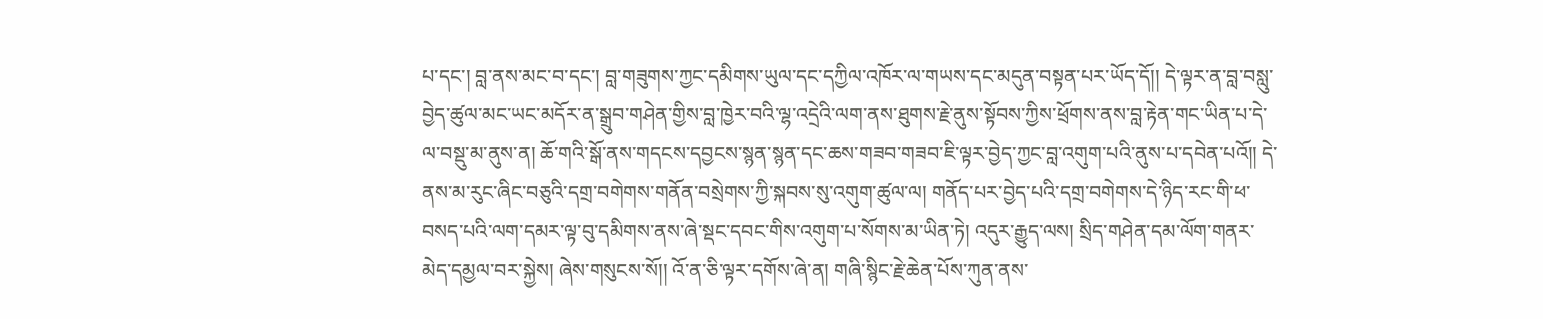པ་དང་། བླ་ནས་མང་བ་དང་། བླ་གཟུགས་ཀྱང་དམིགས་ཡུལ་དང་དཀྱིལ་འཁོར་ལ་གཡས་དང་མདུན་བསྟན་པར་ཡོད་དོ།། དེ་ལྟར་ན་བླ་བསླུ་བྱེད་ཚུལ་མང་ཡང་མདོར་ན་སྒྲུབ་གཤེན་གྱིས་བླ་ཁྱེར་བའི་ལྷ་འདྲེའི་ལག་ནས་ཐུགས་རྗེ་ནུས་སྟོབས་ཀྱིས་ཕྲོགས་ནས་བླ་རྟེན་གང་ཡིན་པ་དེ་ལ་བསྡུ་མ་ནུས་ན། ཆོ་གའི་སྒོ་ནས་གདངས་དབྱངས་སྙན་སྙན་དང་ཆས་གཟབ་གཟབ་ཇི་ལྟར་བྱེད་ཀྱང་བླ་འགུག་པའི་ནུས་པ་དབེན་པའོ།། དེ་ནས་མ་རུང་ཞིང་བཅུའི་དགྲ་བགེགས་གནོན་བསྲེགས་ཀྱི་སྐབས་སུ་འགུག་ཚུལ་ལ། གནོད་པར་བྱེད་པའི་དགྲ་བགེགས་དེ་ཉིད་རང་གི་ཕ་བསད་པའི་ལག་དམར་ལྟ་བུ་དམིགས་ནས་ཞེ་སྡང་དབང་གིས་འགུག་པ་སོགས་མ་ཡིན་ཏེ། འདུར་རྒྱུད་ལས། སྲིད་གཤེན་དམ་ལོག་གནར་མེད་དམྱལ་བར་སྐྱེས། ཞེས་གསུངས་སོ།། འོ་ན་ཅི་ལྟར་དགོས་ཞེ་ན། གཞི་སྙིང་རྗེ་ཆེན་པོས་ཀུན་ནས་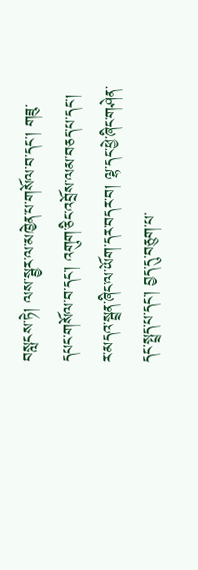བསླངས་ཏེ། ལས་སྦྱར་ལ་མཁྱེན་པ་གསོལ་བ་དང་། གཟུ་དཔང་གསོལ་བ་དང་། འགུག་ཅིང་འབྲོས་ལམ་བཅད་པ་དང་། ར་མདའ་སྦྲན་ཞིང་ལ་ཡོག་དར་བདར་བ། ལྷ་དང་ཕྱེ་ཞིང་གཤེན་དང་སྤྲད་པ་དང་། བྱད་དུ་བཅུག་པ་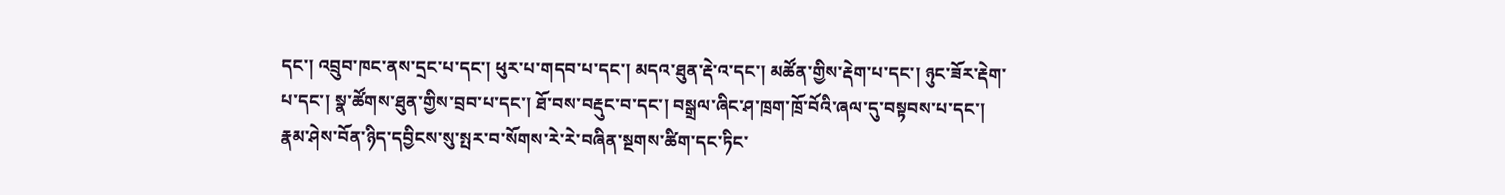དང་། འབྲུབ་ཁང་ནས་དྲང་པ་དང་། ཕུར་པ་གདབ་པ་དང་། མདའ་ཐུན་རྡེ་འ་དང་། མཚོན་གྱིས་རྡེག་པ་དང་། ཉུང་ཟོར་རྡེག་པ་དང་། སྣ་ཚོགས་ཐུན་གྱིས་བྲབ་པ་དང་། ཐོ་བས་བརྡུང་བ་དང་། བསྒྲལ་ཞིང་ཤ་ཁྲག་ཁྲོ་བོའི་ཞལ་དུ་བསྟབས་པ་དང་། རྣམ་ཤེས་བོན་ཉིད་དབྱིངས་སུ་སྤར་བ་སོགས་རེ་རེ་བཞིན་སྔགས་ཚིག་དང་ཏིང་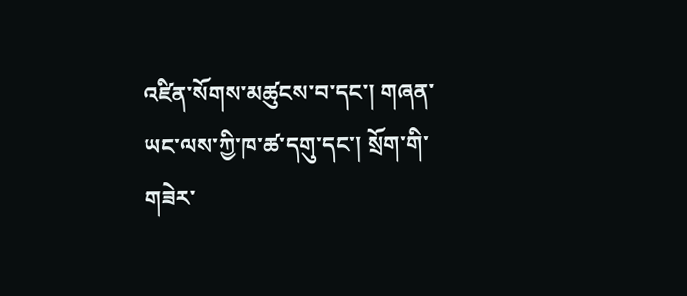འཛིན་སོགས་མཚུངས་བ་དང་། གཞན་ཡང་ལས་ཀྱི་ཁ་ཚ་དགུ་དང་། སྲོག་གི་གཟེར་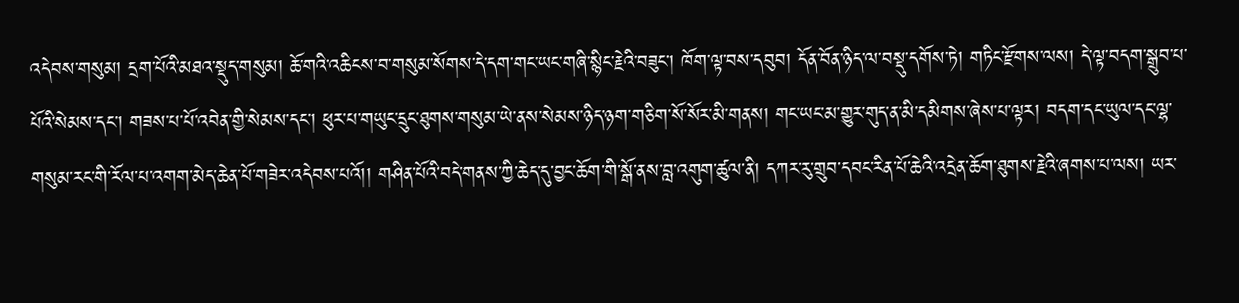འདེབས་གསུམ། དྲག་པོའི་མཐའ་སྡུད་གསུམ། ཆོ་གའི་འཆིངས་བ་གསུམ་སོགས་དེ་དག་གང་ཡང་གཞི་སྙིང་རྗེའི་བཟུང་། ཁོག་ལྟ་བས་དབུབ། དོན་བོན་ཉིད་ལ་བསྡུ་དགོས་ཏེ། གཏིང་རྫོགས་ལས། དེ་ལྟ་བདག་སྒྲུབ་པ་པོའི་སེམས་དང་། གཟས་པ་པོ་འབེན་གྱི་སེམས་དང་། ཕུར་པ་གཡུང་དྲུང་ཐུགས་གསུམ་ཡེ་ནས་སེམས་ཉིད་ཉག་གཅིག་སོ་སོར་མི་གནས། གང་ཡང་མ་གྱུར་གུད་ན་མི་དམིགས་ཞེས་པ་ལྟར། བདག་དང་ཡུལ་དང་ལྷ་གསུམ་རང་གི་རོལ་པ་འགག་མེད་ཆེན་པོ་གཟེར་འདེབས་པའོ།། གཤིན་པོའི་བདེ་གནས་ཀྱི་ཆེད་དུ་བྱང་ཆོག་གི་སྒོ་ནས་བླ་འགུག་ཚུལ་ནི། དཀར་རུ་གྲུབ་དབང་རིན་པོ་ཆེའི་འདྲེན་ཆོག་ཐུགས་རྗེའི་ཞགས་པ་ལས། ཡར་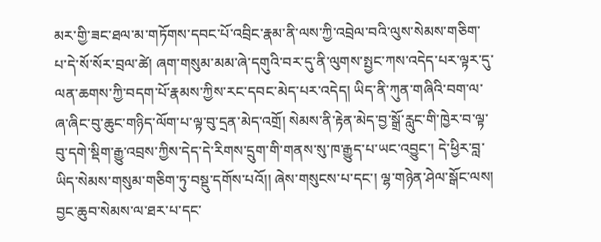མར་གྱི་ཟང་ཐལ་མ་གཏོགས་དབང་པོ་འབྲིང་རྣམ་ནི་ལས་ཀྱི་འབྲེལ་བའི་ལུས་སེམས་གཅིག་པ་དེ་སོ་སོར་བྲལ་ཚེ། ཞག་གསུམ་མམ་ཞེ་དགུའི་བར་དུ་ནི་ལུགས་སྤྱང་ཀས་འདེད་པར་ལྟར་དུ་ལན་ཆགས་ཀྱི་བདག་པོ་རྣམས་ཀྱིས་རང་དབང་མེད་པར་འདེད། ཡིད་ནི་ཀུན་གཞིའི་བག་ལ་ཞ་ཞིང་བུ་ཆུང་གཉིད་ལོག་པ་ལྟ་བུ་དྲན་མེད་འགྲོ། སེམས་ནི་རྟེན་མེད་བྱ་སྒྲོ་རླུང་གི་ཁྱེར་བ་ལྟ་བུ་དགེ་སྡིག་རྒྱུ་འབྲས་ཀྱིས་དེད་དེ་རིགས་དྲུག་གི་གནས་སུ་ཁ་རྒྱུད་པ་ཡང་འབྱུང་། དེ་ཕྱིར་བླ་ཡིད་སེམས་གསུམ་གཅིག་ཏུ་བསྡུ་དགོས་པའོ།། ཞེས་གསུངས་པ་དང་། ལྷ་གཉེན་ཤེལ་སྒོང་ལས། བྱང་ཆུབ་སེམས་ལ་ཐར་པ་དང་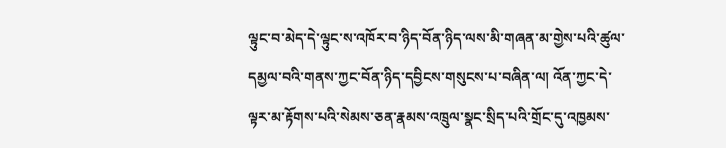ལྟུང་བ་མེད་དེ་ལྟུང་ས་འཁོར་བ་ཉིད་བོན་ཉིད་ལས་མི་གཞན་མ་གྱེས་པའི་ཚུལ་དམྱལ་བའི་གནས་ཀྱང་བོན་ཉིད་དབྱིངས་གསུངས་པ་བཞིན་ལ། འོན་ཀྱང་དེ་ལྟར་མ་རྟོགས་པའི་སེམས་ཅན་རྣམས་འཁྲུལ་སྣང་སྲིད་པའི་གྲོང་དུ་འཁྱམས་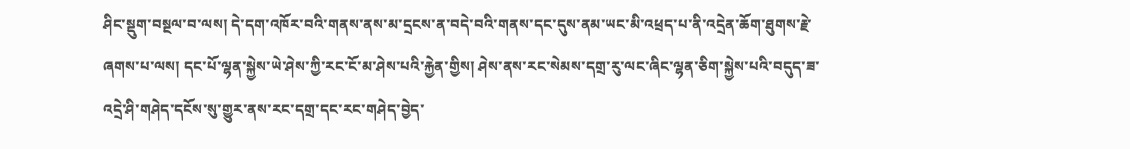ཤིང་སྡུག་བསྔལ་བ་ལས། དེ་དག་འཁོར་བའི་གནས་ནས་མ་དྲངས་ན་བདེ་བའི་གནས་དང་དུས་ནམ་ཡང་མི་འཕྲད་པ་ནི་འདྲེན་ཆོག་ཐུགས་རྗེ་ཞགས་པ་ལས། དང་པོ་ལྷན་སྐྱེས་ཡེ་ཤེས་ཀྱི་རང་ངོ་མ་ཤེས་པའི་རྐྱེན་གྱིས། ཤེས་ནས་རང་སེམས་དགྲ་རུ་ལང་ཞིང་ལྷན་ཅིག་སྐྱེས་པའི་བདུད་ཟ་འདྲེ་ཤི་གཤེད་དངོས་སུ་གྱུར་ནས་རང་དགྲ་དང་རང་གཤེད་བྱེད་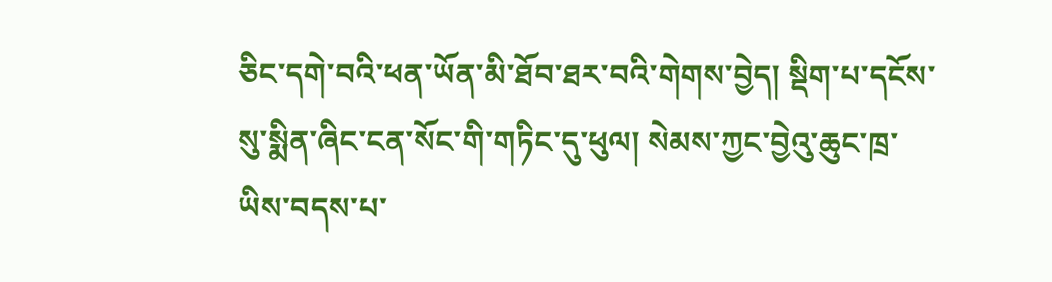ཅིང་དགེ་བའི་ཕན་ཡོན་མི་ཐོབ་ཐར་བའི་གེགས་བྱེད། སྡིག་པ་དངོས་སུ་སྨིན་ཞིང་ངན་སོང་གི་གཏིང་དུ་ཕུལ། སེམས་ཀྱང་བྱེའུ་ཆུང་ཁྲ་ཡིས་བདས་པ་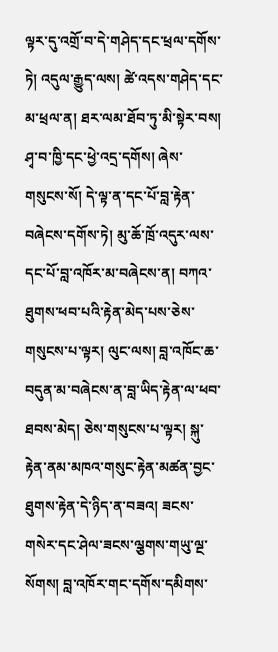ལྟར་དུ་འགྲོ་བ་དེ་གཤེད་དང་ཕྲལ་དགོས་ཏེ། འདུལ་རྒྱུད་ལས། ཚེ་འདས་གཤེད་དང་མ་ཕྲལ་ན། ཐར་ལམ་ཐོབ་ཏུ་མི་སྟེར་བས། ཤྭ་བ་ཁྱི་དང་ཕྱེ་འདྲ་དགོས། ཞེས་གསུངས་སོ། དེ་ལྟ་ན་དང་པོ་བླ་རྟེན་བཞེངས་དགོས་ཏེ། མུ་ཆོ་ཁྲོ་འདུར་ལས་དང་པོ་བླ་འཁོར་མ་བཞེངས་ན། བཀའ་ཐུགས་ཕབ་པའི་རྟེན་མེད་པས་ཅེས་གསུངས་པ་ལྟར། ལུང་ལས། བླ་འཁོང་ཆ་བདུན་མ་བཞེངས་ན་བླ་ཡིད་རྟེན་ལ་ཕབ་ཐབས་མེད། ཅེས་གསུངས་པ་ལྟར། སྐུ་རྟེན་ནམ་མཁའ་གསུང་རྟེན་མཚན་བྱང་ཐུགས་རྟེན་དེ་ཉིད་ན་བཟའ། ཟངས་གསེར་དང་ཤེལ་ཟངས་ལྕགས་གཡུ་ལྔ་སོགས། བླ་འཁོར་གང་དགོས་དམིགས་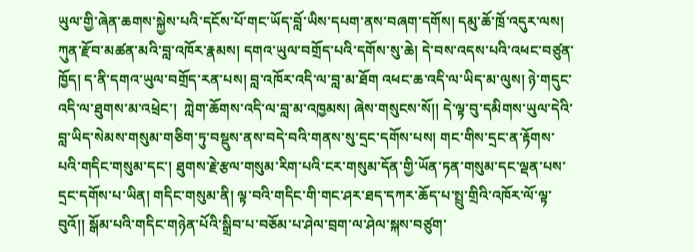ཡུལ་གྱི་ཞེན་ཆགས་སྐྱེས་པའི་དངོས་པོ་གང་ཡོད་བློ་ཡིས་དཔག་ནས་བཞག་དགོས། དམུ་ཆོ་ཁྲོ་འདུར་ལས།  ཀུན་རྫོབ་མཚན་མའི་བླ་འཁོར་རྣམས། དགའ་ཡུལ་བགྲོད་པའི་དགོས་སུ་ཆེ། དེ་བས་འདས་པའི་འཕང་བཙུན་ཁྱོད། ད་ནི་དགའ་ཡུལ་བགྲོད་རན་པས། བླ་འཁོར་འདི་ལ་བླ་མ་ཐོག འཕང་ཆ་འདི་ལ་ཡིད་མ་ལུས། ཉེ་གདུང་འདི་ལ་ཐུགས་མ་འཕྲེང་།  ཀླེག་ཆོགས་འདི་ལ་བླ་མ་འཁྱམས། ཞེས་གསུངས་སོ།། དེ་ལྟ་བུ་དམིགས་ཡུལ་དེའི་བླ་ཡིད་སེམས་གསུམ་གཅིག་ཏུ་བསྡུས་ནས་བདེ་བའི་གནས་སུ་དྲང་དགོས་པས། གང་གིས་དྲང་ན་རྟོགས་པའི་གདིང་གསུམ་དང་། ཐུགས་རྗེ་རྩལ་གསུམ་རིག་པའི་ངར་གསུམ་དོན་གྱི་ཡོན་ཏན་གསུམ་དང་ལྡན་པས་དྲང་དགོས་པ་ཡིན། གདིང་གསུམ་ནི། ལྟ་བའི་གདིང་གི་གང་ཤར་ཐད་དཀར་ཆོད་པ་སྤྲུ་གྲིའི་འཁོར་ལོ་ལྟ་བུའོ།། སྒོམ་པའི་གདིང་གཉེན་པོའི་སྒྲིབ་པ་བཅོམ་པ་ཤེལ་བྲག་ལ་ཤེལ་སྐས་བཙུག་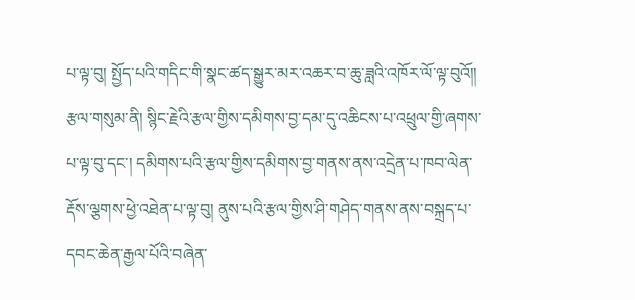པ་ལྟ་བུ། སྤྱོད་པའི་གདིང་གི་སྣང་ཚད་སྒྱུར་མར་འཆར་བ་ཆུ་ཟླའི་འཁོར་ལོ་ལྟ་བུའོ།། རྩལ་གསུམ་ནི། སྙིང་རྗེའི་རྩལ་གྱིས་དམིགས་བྱ་དམ་དུ་འཆིངས་པ་འཕྲུལ་གྱི་ཞགས་པ་ལྟ་བུ་དང་། དམིགས་པའི་རྩལ་གྱིས་དམིགས་བྱ་གནས་ནས་འདྲེན་པ་ཁབ་ལེན་རྡོས་ལྕགས་ཕྱེ་འཐེན་པ་ལྟ་བུ། ནུས་པའི་རྩལ་གྱིས་ཤི་གཤེད་གནས་ནས་བསྐྲད་པ་དབང་ཆེན་རྒྱལ་པོའི་བཞེན་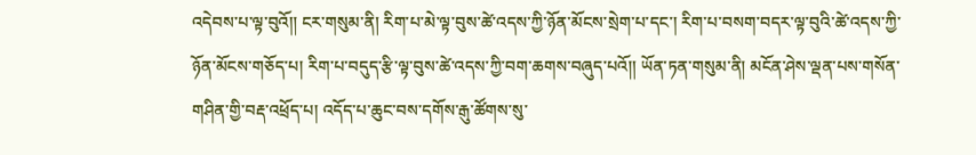འདེབས་པ་ལྟ་བུའོ།། ངར་གསུམ་ནི། རིག་པ་མེ་ལྟ་བུས་ཚེ་འདས་ཀྱི་ཉོན་མོངས་སྲེག་པ་དང་། རིག་པ་བསག་བདར་ལྟ་བུའི་ཚེ་འདས་ཀྱི་ཉོན་མོངས་གཅོད་པ། རིག་པ་བདུད་རྩི་ལྟ་བུས་ཚེ་འདས་ཀྱི་བག་ཆགས་བཞུད་པའོ།། ཡོན་ཏན་གསུམ་ནི། མངོན་ཤེས་ལྡན་པས་གསོན་གཤིན་གྱི་བརྡ་འཕྲོད་པ། འདོད་པ་ཆུང་བས་དགོས་རྒུ་ཚོགས་སུ་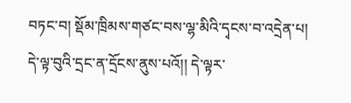བཏང་བ། སྡོམ་ཁྲིམས་གཙང་བས་ལྷ་མིའི་དྭངས་བ་འདྲེན་པ། དེ་ལྟ་བུའི་དྲང་ན་དྲོངས་ནུས་པའོ།། དེ་ལྟར་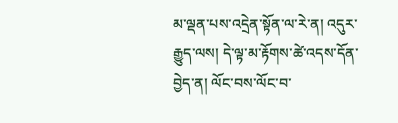མ་ལྡན་པས་འདྲེན་སྟོན་ལ་རེ་ན། འདུར་རྒྱུད་ལས། དེ་ལྟ་མ་རྟོགས་ཚེ་འདས་དོན་བྱེད་ན། ལོང་བས་ལོང་བ་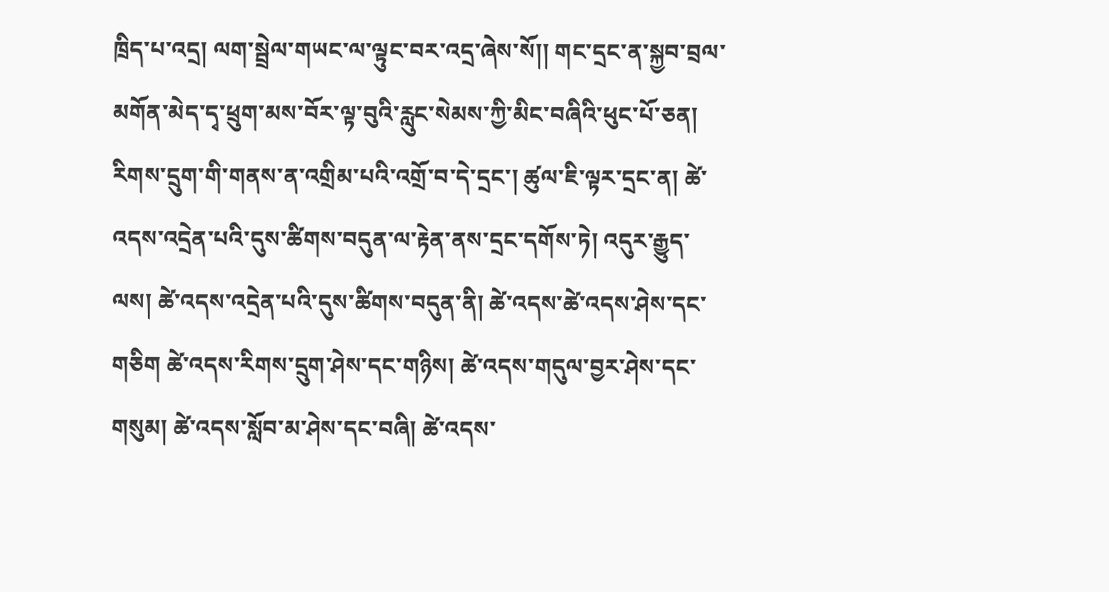ཁྲིད་པ་འདྲ། ལག་སྦྲེལ་གཡང་ལ་ལྟུང་བར་འདྲ་ཞེས་སོ།། གང་དྲང་ན་སྐྱབ་བྲལ་མགོན་མེད་དྭ་ཕྲུག་མས་བོར་ལྟ་བུའི་རླུང་སེམས་ཀྱི་མིང་བཞིའི་ཕུང་པོ་ཅན། རིགས་དྲུག་གི་གནས་ན་འགྲིམ་པའི་འགྲོ་བ་དེ་དྲང་། ཚུལ་ཇི་ལྟར་དྲང་ན། ཚེ་འདས་འདྲེན་པའི་དུས་ཚིགས་བདུན་ལ་རྟེན་ནས་དྲང་དགོས་ཏེ། འདུར་རྒྱུད་ལས། ཚེ་འདས་འདྲེན་པའི་དུས་ཚིགས་བདུན་ནི། ཚེ་འདས་ཚེ་འདས་ཤེས་དང་གཅིག ཚེ་འདས་རིགས་དྲུག་ཤེས་དང་གཉིས། ཚེ་འདས་གདུལ་བྱར་ཤེས་དང་གསུམ། ཚེ་འདས་སློབ་མ་ཤེས་དང་བཞི། ཚེ་འདས་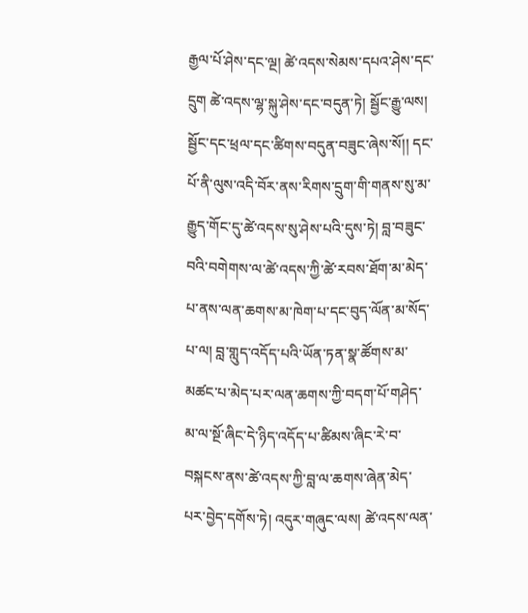རྒྱལ་པོ་ཤེས་དང་ལྔ། ཚེ་འདས་སེམས་དཔའ་ཤེས་དང་དྲུག ཚེ་འདས་ལྷ་སྐུ་ཤེས་དང་བདུན་ཏེ། སྦྱོང་རྒྱུ་ལས། སྦྱོང་དང་ཕྲལ་དང་ཚིགས་བདུན་བཟུང་ཞེས་སོ།། དང་པོ་ནི་ལུས་འདི་བོར་ནས་རིགས་དྲུག་གི་གནས་སུ་མ་རྒྱུད་གོང་དུ་ཚེ་འདས་སུ་ཤེས་པའི་དུས་ཏེ། བླ་བཟུང་བའི་བགེགས་ལ་ཚེ་འདས་ཀྱི་ཚེ་རབས་ཐོག་མ་མེད་པ་ནས་ལན་ཆགས་མ་ཁེག་པ་དང་བུད་ལོན་མ་སོད་པ་ལ། བླ་གླུད་འདོད་པའི་ཡོན་ཏན་སྣ་ཚོགས་མ་མཚང་པ་མེད་པར་ལན་ཆགས་ཀྱི་བདག་པོ་གཤེད་མ་ལ་སྔོ་ཞིང་དེ་ཉིད་འདོད་པ་ཚིམས་ཞིང་རེ་བ་བསྐངས་ནས་ཚེ་འདས་ཀྱི་བླ་ལ་ཆགས་ཞེན་མེད་པར་བྱེད་དགོས་ཏེ། འདུར་གཞུང་ལས། ཚེ་འདས་ལན་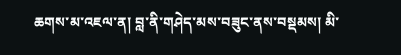ཆགས་མ་འཇལ་ན། བླ་ནི་གཤེད་མས་བཟུང་ནས་བསྡམས། མི་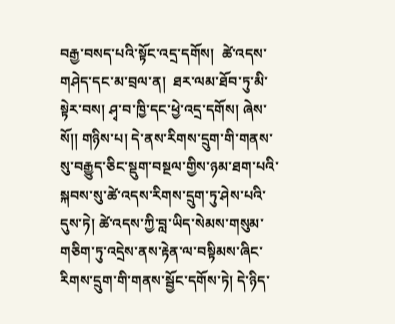བརྒྱ་བསད་པའི་སྟོང་འདྲ་དགོས།  ཚེ་འདས་གཤེད་དང་མ་བྲལ་ན།  ཐར་ལམ་ཐོབ་ཏུ་མི་སྟེར་བས། ཤྭ་བ་ཁྱི་དང་ཕྱེ་འདྲ་དགོས། ཞེས་སོ།། གཉིས་པ། དེ་ནས་རིགས་དྲུག་གི་གནས་སུ་བརྒྱུད་ཅིང་སྡུག་བསྔལ་གྱིས་ཉམ་ཐག་པའི་སྐབས་སུ་ཚེ་འདས་རིགས་དྲུག་ཏུ་ཤེས་པའི་དུས་ཏེ། ཚེ་འདས་ཀྱི་བླ་ཡིད་སེམས་གསུམ་གཅིག་ཏུ་འདྲེས་ནས་རྟེན་ལ་བསྟིམས་ཞིང་རིགས་དྲུག་གི་གནས་སྦྱོང་དགོས་ཏེ། དེ་ཉིད་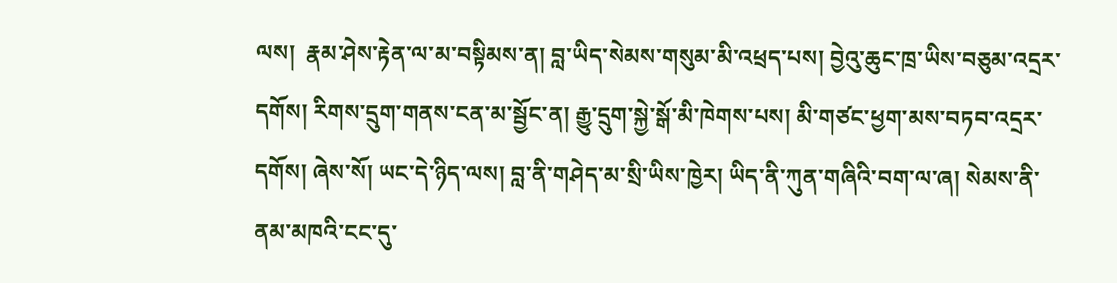ལས།  རྣམ་ཤེས་རྟེན་ལ་མ་བསྟིམས་ན། བླ་ཡིད་སེམས་གསུམ་མི་འཕྲད་པས། བྱེའུ་ཆུང་ཁྲ་ཡིས་བཅུམ་འདྲར་དགོས། རིགས་དྲུག་གནས་ངན་མ་སྦྱོང་ན། རྒྱུ་དྲུག་སྐྱེ་སྒོ་མི་ཁེགས་པས། མི་གཙང་ཕྱག་མས་བཏབ་འདྲར་དགོས། ཞེས་སོ། ཡང་དེ་ཉིད་ལས། བླ་ནི་གཤེད་མ་སྲི་ཡིས་ཁྱེར། ཡིད་ནི་ཀུན་གཞིའི་བག་ལ་ཞ། སེམས་ནི་ནམ་མཁའི་ངང་དུ་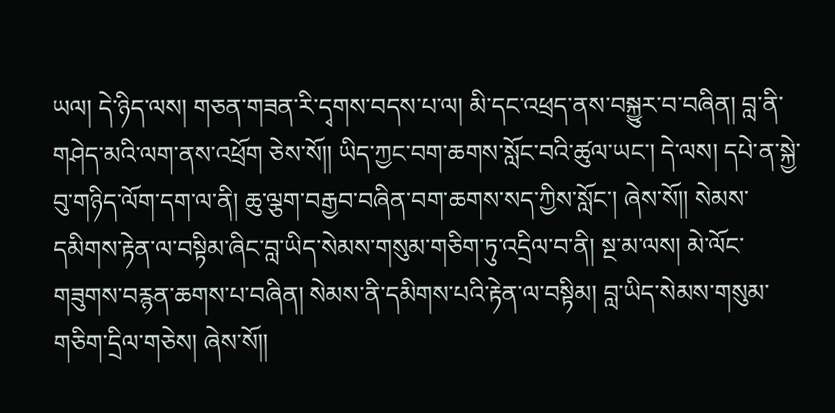ཡལ། དེ་ཉིད་ལས། གཅན་གཟན་རི་དྭགས་བདས་པ་ལ། མི་དང་འཕྲད་ནས་བསྐྱུར་བ་བཞིན། བླ་ནི་གཤེད་མའི་ལག་ནས་འཕྲོག ཅེས་སོ།། ཡིད་ཀྱང་བག་ཆགས་སློང་བའི་ཚུལ་ཡང་། དེ་ལས། དཔེ་ན་སྐྱེ་བུ་གཉིད་ལོག་དག་ལ་ནི། ཆུ་ལྕག་བརྒྱབ་བཞིན་བག་ཆགས་སད་ཀྱིས་སློང་། ཞེས་སོ།། སེམས་དམིགས་རྟེན་ལ་བསྟིམ་ཞིང་བླ་ཡིད་སེམས་གསུམ་གཅིག་ཏུ་འདྲིལ་བ་ནི། སྔ་མ་ལས། མེ་ལོང་གཟུགས་བརྙན་ཆགས་པ་བཞིན། སེམས་ནི་དམིགས་པའི་རྟེན་ལ་བསྟིམ། བླ་ཡིད་སེམས་གསུམ་གཅིག་དྲིལ་གཅེས། ཞེས་སོ།།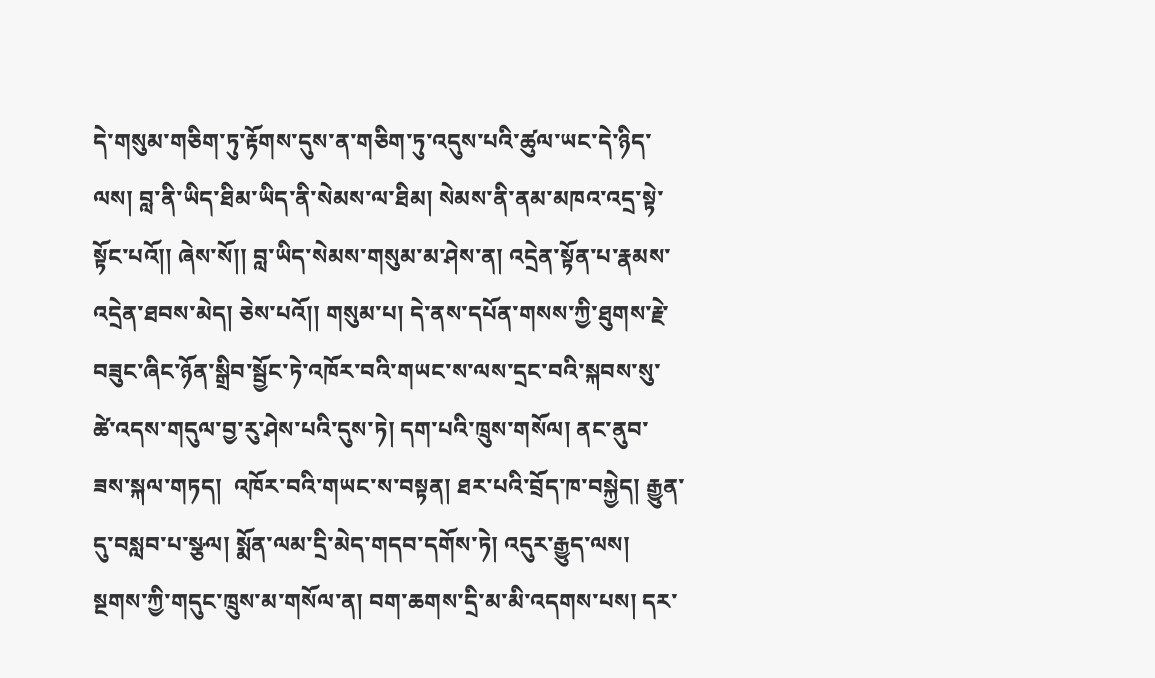དེ་གསུམ་གཅིག་ཏུ་རྟོགས་དུས་ན་གཅིག་ཏུ་འདུས་པའི་ཚུལ་ཡང་དེ་ཉིད་ལས། བླ་ནི་ཡིད་ཐིམ་ཡིད་ནི་སེམས་ལ་ཐིམ། སེམས་ནི་ནམ་མཁའ་འདྲ་སྟེ་སྟོང་པའོ།། ཞེས་སོ།། བླ་ཡིད་སེམས་གསུམ་མ་ཤེས་ན། འདྲེན་སྟོན་པ་རྣམས་འདྲེན་ཐབས་མེད། ཅེས་པའོ།། གསུམ་པ། དེ་ནས་དཔོན་གསས་ཀྱི་ཐུགས་རྗེ་བཟུང་ཞིང་ཉོན་སྒྲིབ་སྦྱོང་ཏེ་འཁོར་བའི་གཡང་ས་ལས་དྲང་བའི་སྐབས་སུ་ཚེ་འདས་གདུལ་བྱ་རུ་ཤེས་པའི་དུས་ཏེ། དག་པའི་ཁྲུས་གསོལ། ནང་ནུབ་ཟས་སྐལ་གཏད།  འཁོར་བའི་གཡང་ས་བསྟན། ཐར་པའི་བྲོད་ཁ་བསྐྱེད། རྒྱུན་དུ་བསླབ་པ་སྩལ། སྨོན་ལམ་དྲི་མེད་གདབ་དགོས་ཏེ། འདུར་རྒྱུད་ལས། སྔགས་ཀྱི་གདུང་ཁྲུས་མ་གསོལ་ན། བག་ཆགས་དྲི་མ་མི་འདགས་པས། དར་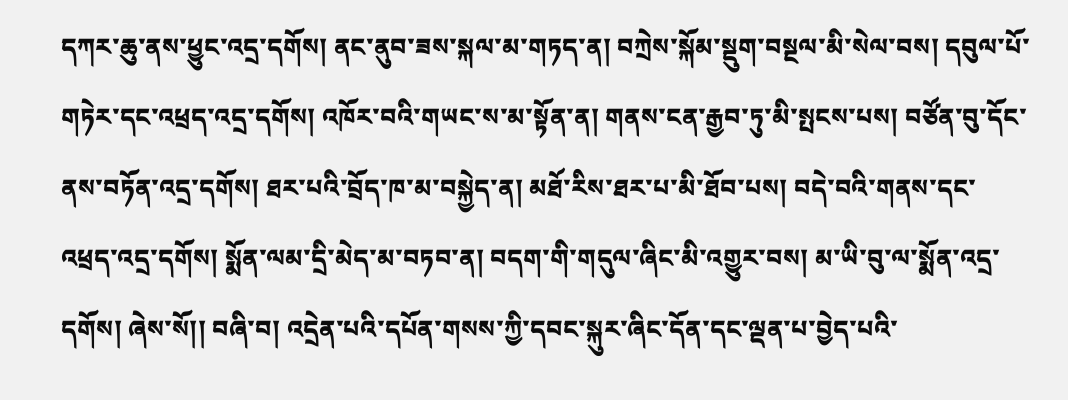དཀར་ཆུ་ནས་ཕྱུང་འདྲ་དགོས། ནང་ནུབ་ཟས་སྐལ་མ་གཏད་ན། བཀྲེས་སྐོམ་སྡུག་བསྔལ་མི་སེལ་བས། དབུལ་པོ་གཏེར་དང་འཕྲད་འདྲ་དགོས། འཁོར་བའི་གཡང་ས་མ་སྟོན་ན། གནས་ངན་རྒྱབ་ཏུ་མི་སྤངས་པས། བཙོན་བུ་དོང་ནས་བཏོན་འདྲ་དགོས། ཐར་པའི་བྲོད་ཁ་མ་བསྐྱེད་ན། མཐོ་རིས་ཐར་པ་མི་ཐོབ་པས། བདེ་བའི་གནས་དང་འཕྲད་འདྲ་དགོས། སྨོན་ལམ་དྲི་མེད་མ་བཏབ་ན། བདག་གི་གདུལ་ཞིང་མི་འགྱུར་བས། མ་ཡི་བུ་ལ་སྨོན་འདྲ་དགོས། ཞེས་སོ།། བཞི་བ། འདྲེན་པའི་དཔོན་གསས་ཀྱི་དབང་སྐུར་ཞིང་དོན་དང་ལྡན་པ་བྱེད་པའི་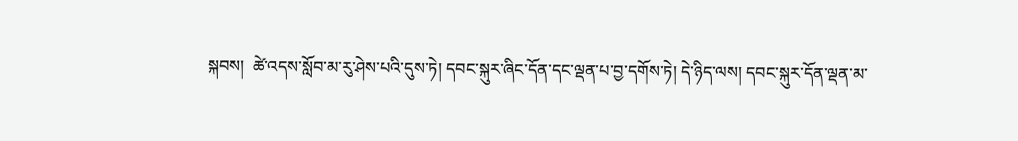སྐབས།  ཚེ་འདས་སློབ་མ་རུ་ཤེས་པའི་དུས་ཏེ། དབང་སྐུར་ཞིང་དོན་དང་ལྡན་པ་བྱ་དགོས་ཏེ། དེ་ཉིད་ལས། དབང་སྐུར་དོན་ལྡན་མ་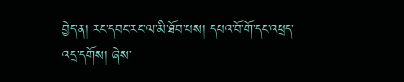བྱེད་ན། རང་དབང་རང་ལ་མི་ཐོབ་པས། དཔའ་བོ་གོ་དང་འཕྲད་འདྲ་དགོས། ཞེས་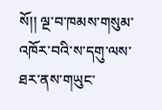སོ།། ལྔ་བ་ཁམས་གསུམ་འཁོར་བའི་ས་དགུ་ལས་ཐར་ནས་གཡུང་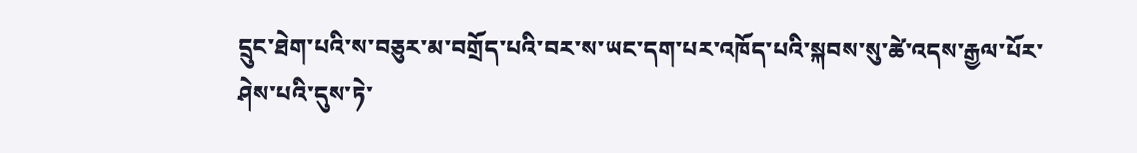དྲུང་ཐེག་པའི་ས་བཅུར་མ་བགྲོད་པའི་བར་ས་ཡང་དག་པར་འཁོད་པའི་སྐབས་སུ་ཚེ་འདས་རྒྱལ་པོར་ཤེས་པའི་དུས་ཏེ་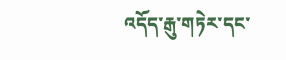འདོད་རྒུ་གཏེར་དང་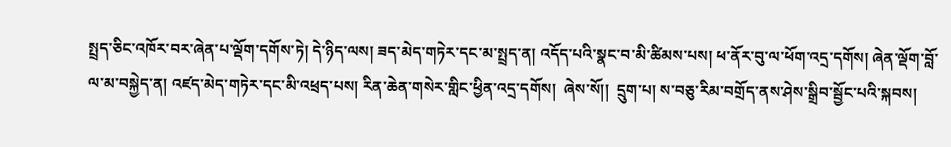སྤྲད་ཅིང་འཁོར་བར་ཞེན་པ་ལྡོག་དགོས་ཏེ། དེ་ཉིད་ལས། ཟད་མེད་གཏེར་དང་མ་སྤྲད་ན། འདོད་པའི་སྣང་བ་མི་ཚིམས་པས། ཕ་ནོར་བུ་ལ་ཕོག་འདྲ་དགོས། ཞེན་ལྡོག་བློ་ལ་མ་བསྐྱེད་ན། འཛད་མེད་གཏེར་དང་མི་འཕྲད་པས། རིན་ཆེན་གསེར་གླིང་ཕྱིན་འདྲ་དགོས།  ཞེས་སོ།།  དྲུག་པ། ས་བཅུ་རིམ་བགྲོད་ནས་ཤེས་སྒྲིབ་སྦྱོང་པའི་སྐབས།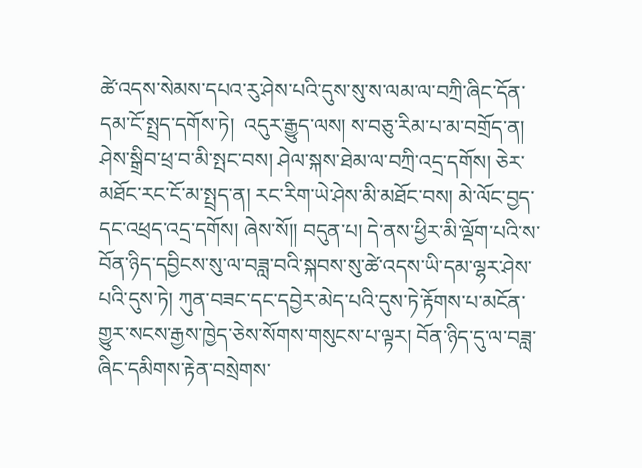ཚེ་འདས་སེམས་དཔའ་རུ་ཤེས་པའི་དུས་སུ་ས་ལམ་ལ་བཀྲི་ཞིང་དོན་དམ་ངོ་སྤྲད་དགོས་ཏེ།  འདུར་རྒྱུད་ལས། ས་བཅུ་རིམ་པ་མ་བགྲོད་ན། ཤེས་སྒྲིབ་ཕྲ་བ་མི་སྤང་བས། ཤེལ་སྐས་ཐེམ་ལ་བཀྲི་འདྲ་དགོས། ཅེར་མཐོང་རང་ངོ་མ་སྤྲད་ན། རང་རིག་ཡེ་ཤེས་མི་མཐོང་བས། མེ་ལོང་བྱད་དང་འཕྲད་འདྲ་དགོས། ཞེས་སོ།། བདུན་པ། དེ་ནས་ཕྱིར་མི་ལྡོག་པའི་ས་བོན་ཉིད་དབྱིངས་སུ་ལ་བཟླ་བའི་སྐབས་སུ་ཚེ་འདས་ཡི་དམ་ལྷར་ཤེས་པའི་དུས་ཏེ། ཀུན་བཟང་དང་དབྱེར་མེད་པའི་དུས་ཏེ་རྟོགས་པ་མངོན་གྱུར་སངས་རྒྱས་ཁྱེད་ཅེས་སོགས་གསུངས་པ་ལྟར། བོན་ཉིད་དུ་ལ་བཟླ་ཞིང་དམིགས་རྟེན་བསྲེགས་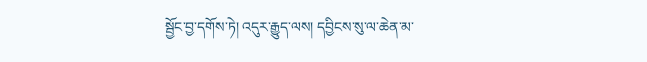སྦྱོང་བྱ་དགོས་ཏེ། འདུར་རྒྱུད་ལས། དབྱིངས་སུ་ལ་ཆེན་མ་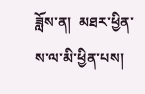ཟློས་ན།  མཐར་ཕྱིན་ས་ལ་མི་ཕྱིན་པས།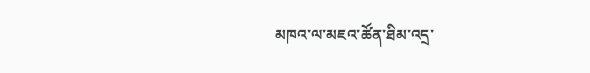མཁའ་ལ་མཇའ་ཚོན་ཐིམ་འདྲ་